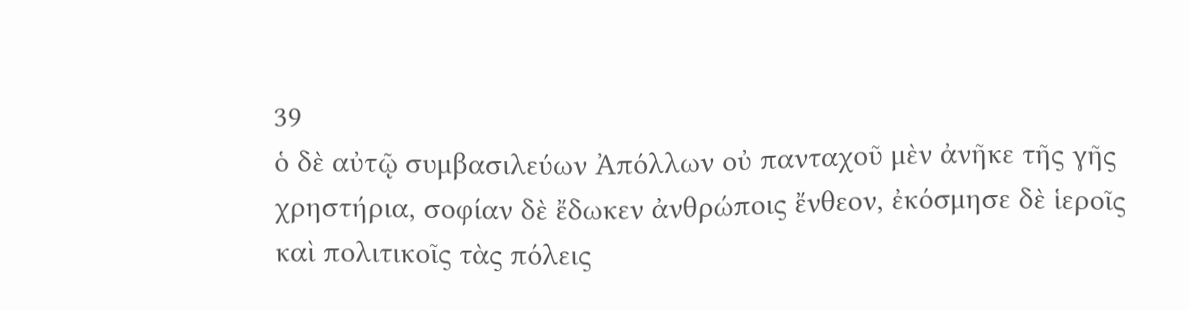39
ὁ δὲ αὐτῷ συμβασιλεύων Ἀπόλλων οὐ πανταχοῦ μὲν ἀνῆκε τῆς γῆς χρηστήρια, σοφίαν δὲ ἔδωκεν ἀνθρώποις ἔνθεον, ἐκόσμησε δὲ ἱεροῖς καὶ πολιτικοῖς τὰς πόλεις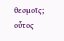θεσμοῖς; οὗτος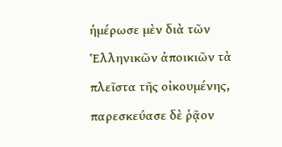ἡμέρωσε μὲν διὰ τῶν Ἑλληνικῶν ἀποικιῶν τὰ πλεῖστα τῆς οἰκουμένης, παρεσκεύασε δὲ ῥᾷον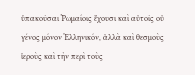ὑπακοῦσαι Ῥωμαίοις ἔχουσι καὶ αὐτοῖς οὐ γένος μόνον Ἑλληνικόν, ἀλλὰ καὶ θεσμοὺς ἱεροὺς καὶ τὴν περὶ τοὺς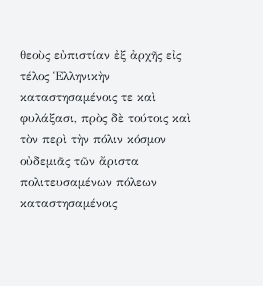θεοὺς εὐπιστίαν ἐξ ἀρχῆς εἰς τέλος Ἑλληνικὴν καταστησαμένοις τε καὶ φυλάξασι, πρὸς δὲ τούτοις καὶ τὸν περὶ τὴν πόλιν κόσμον οὐδεμιᾶς τῶν ἄριστα πολιτευσαμένων πόλεων καταστησαμένοις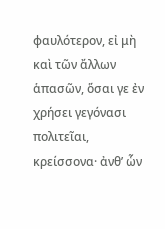φαυλότερον, εἰ μὴ καὶ τῶν ἄλλων ἁπασῶν, ὅσαι γε ἐν χρήσει γεγόνασι πολιτεῖαι, κρείσσονα· ἀνθ’ ὧν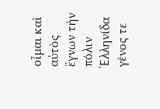οἶμαι καὶ αὐτὸς ἔγνων τὴν πόλιν Ἑλληνίδα γένος τε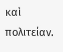καὶ πολιτείαν.